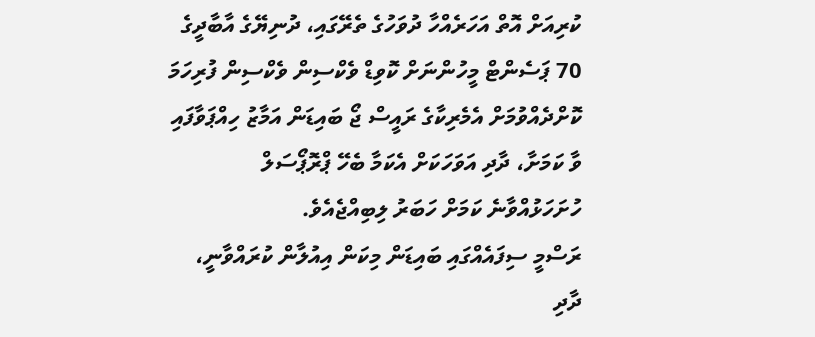ކުރިއަށް އޮތް އަހަރެއްހާ ދުވަހުގެ ތެރޭގައި، ދުނިޔޭގެ އާބާދީގެ 70 ޕަސެންޓް މީހުންނަށް ކޮވިޑް ވެކްސިން ވެކްސިން ފުރިހަމަ ކޮށްދެއްވުމަށް އެމެރިކާގެ ރައީސް ޖޯ ބައިޑަން އަމާޒު ހިއްޕަވާފައި ވާ ކަމަށާ، ދާދި އަވަހަކަށް އެކަމާ ބެހޭ ޕްރޮޕޯސަލް ހުށަހަޅުއްވާނެ ކަމަށް ހަބަރު ލިބިއްޖެއެވެ.
ރަސްމީ ސިފައެއްގައި ބައިޑަން މިކަން އިއުލާން ކުރައްވާނީ، ދާދި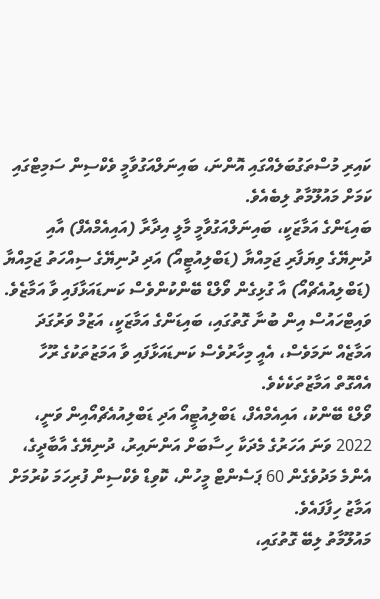ކައިރި މުސްތަގުބަލެއްގައި އޮންނަ، ބައިނަލްއަގުވާމީ ވެކްސިން ސަމިޓްގައި ކަމަށް މައުލޫމާތު ލިބެއެވެ.
ބައިޑަންގެ އަމާޒަކީ، ބައިނަލްއަގުވާމީ މާލީ އިދާރާ (އައިއެމްއެފް) އާއި ދުނިޔޭގެ ވިޔަފާރި ޖަމިއްޔާ (ޑަބްލިއުޓީއޯ) އަދި ދުނިޔޭގެ ސިއްހަތު ޖަމިއްޔާ (ޑަބްލިއުއެޗްއޯ) އާ ގުޅިގެން ވޯލްޑް ބޭންކުންވެސް ކަނޑައަޅާފައި ވާ އަމާޒެވެ. ވައިޓްހައުސް އިން ބުނާ ގޮތުގައި، ބައިޑަންގެ އަމާޒަކީ، އަޒުމް ވަރުގަދަ އަމާޒެއް ނަމަވެސް، އެއީ މިހާރުވެސް ކަނޑައަޅާފައި ވާ އަމަޒުތަކުގެ ރޫހާ އެއްގޮތް އަމާޒުތަކެކެވެ.
ވޯލްޑް ބޭންކު، އައިއެމްއެފް، ޑަބްލިއުޓީއޯ އަދި ޑަބްލިއުއެޗްއޯއިން ވަނީ، 2022 ވަނަ އަހަރުގެ މެދަކާ ހިސާބަށް އަންނައިރު، ދުނިޔޭގެ އާބާދީގެ، އެންމެ މަދުވެގެން 60 ޕަސެންޓް މީހުން، ކޮވިޑް ވެކްސިން ފުރިހަމަ ކުރުމަށް އަމާޒު ހިފާފައެވެ.
މައުލޫމާތު ލިބޭ ގޮތުގައި،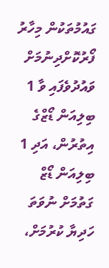ގައުމުތަކުން މިހާރު ފޯރުކޮށްދިނުމަށް ވައުދުވެފައި ވާ 1 ބިލިއަން ޑޯޒްގެ އިތުރުން، އަދި 1 ބިލިއަން ޑޯޒް ގަތުމަށް ނުވަތަ ހަދިޔާ ކުރުމަށް،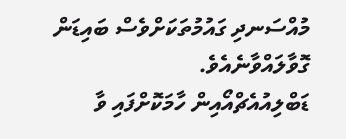މުއްސަނދި ގައުމުތަކަށްވެސް ބައިޑަން ގޮވާލައްވާނެއެވެ.
ޑަބްލިއުއެޗްއޯއިން ހާމަކޮށްފައި ވާ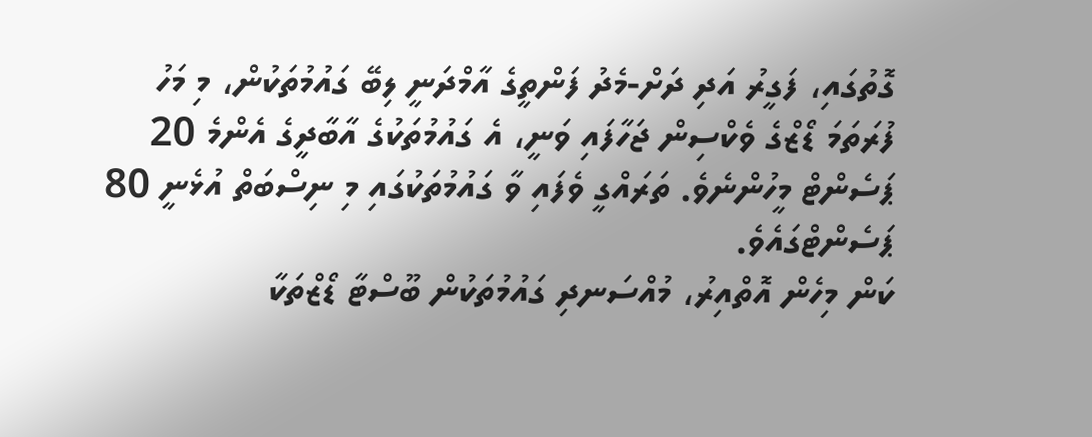ގޮތުގައި، ފަގީރު އަދި ދަށް-މެދު ފަންތީގެ އާމްދަނީ ލިބޭ ގައުމުތަކުން، މި މަހު ފުރަތަމަ ޑޯޒްގެ ވެކްސިން ޖަހާފައި ވަނީ، އެ ގައުމުތަކުގެ އާބާދީގެ އެންމެ 20 ޕަސެންޓް މީހުންނެވެ. ތަރައްގީ ވެފައި ވާ ގައުމުތަކުގައި މި ނިސްބަތް އުޅެނީ 80 ޕަސެންޓްގައެވެ.
ކަން މިހެން އޮތްއިރު، މުއްސަނދި ގައުމުތަކުން ބޫސްޓާ ޑޯޒްތަކާ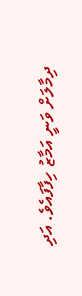ދިމާލަށް ވަނީ އަމާޒު ހިފާފައެވެ. އަދި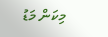މިކަން މަޑު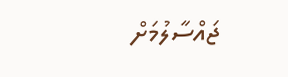ޖައްސާލުމަށް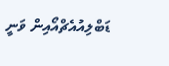ޑަބްލިއުއެޗްއޯއިން ވަނީ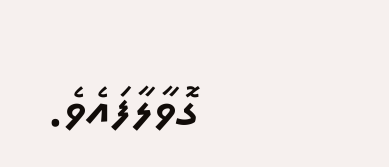ގޮވާލާފައެވެ.